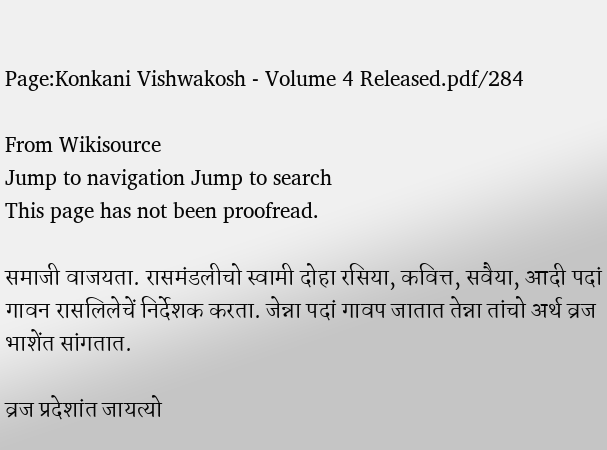Page:Konkani Vishwakosh - Volume 4 Released.pdf/284

From Wikisource
Jump to navigation Jump to search
This page has not been proofread.

समाजी वाजयता. रासमंडलीचो स्वामी दोहा रसिया, कवित्त, सवैया, आदी पदां गावन रासलिलेचें निर्देशक करता. जेन्ना पदां गावप जातात तेन्ना तांचो अर्थ व्रज भाशेंत सांगतात.

व्रज प्रदेशांत जायत्यो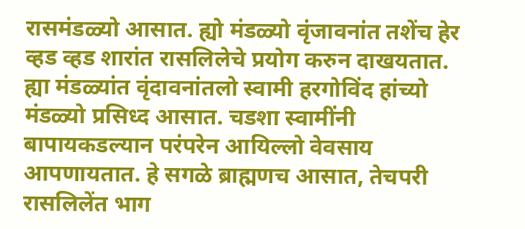रासमंडळ्यो आसात. ह्यो मंडळ्यो वृंजावनांत तशेंच हेर व्हड व्हड शारांत रासलिलेचे प्रयोग करुन दाखयतात. ह्या मंडळ्यांत वृंदावनांतलो स्वामी हरगोविंद हांच्यो मंडळ्यो प्रसिध्द आसात. चडशा स्वामींनी बापायकडल्यान परंपरेन आयिल्लो वेवसाय आपणायतात. हे सगळे ब्राह्मणच आसात, तेचपरी रासलिलेंत भाग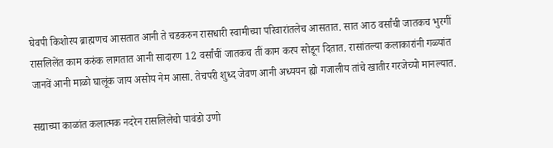घेवपी किशोरय ब्राह्मणच आसतात आनी ते चडकरुन रासधारी स्वामीच्या परिवारांतलेच आसतात. सात आठ वर्सांची जातकच भुरगीं रासलिलेंत काम करुंक लागतात आनी सादारण 12 वर्सांचीं जातकच तीं काम करप सोडून दितात. रासांतल्या कलाकारांनी गळ्यांत जानवें आनी माळो घालूंक जाय असोय नेम आसा. तेचपरी शुध्द जेवण आनी अध्ययन ह्यो गजालीय तांचे खातीर गरजेच्यो मानल्यात.

सद्याच्या काळांत कलात्मक नदरेन रासलिलेचो पावंडो उणो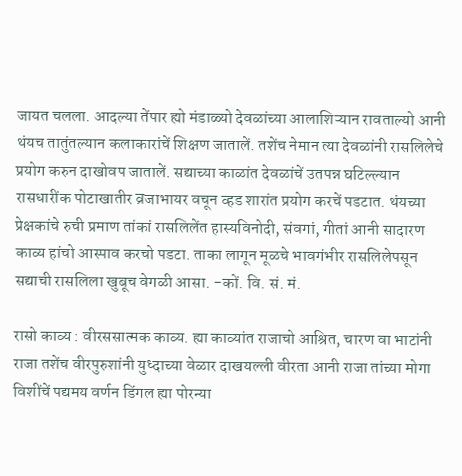जायत चलला. आदल्या तेंपार ह्यो मंडाळ्यो देवळांच्या आलाशिऱ्यान रावताल्यो आनी थंयच तातुंतल्यान कलाकारांचें शिक्षण जातालें. तशेंच नेमान त्या देवळांनी रासलिलेचे प्रयोग करुन दाखोवप जातालें. सद्याच्या काळांत देवळांचें उतपन्न घटिल्ल्यान रासधारींक पोटाखातीर व्रजाभायर वचून व्हड शारांत प्रयोग करचें पडटात. थंयच्या प्रेक्षकांचे रुची प्रमाण तांकां रासलिलेंत हास्यविनोदी, संवगां, गीतां आनी सादारण काव्य हांचो आस्पाव करचो पडटा. ताका लागून मूळचे भावगंभीर रासलिलेपसून सद्याची रासलिला खुबूच वेगळी आसा. -कों. वि. सं. मं.

रासो काव्य : वीरससात्मक काव्य. ह्या काव्यांत राजाचो आश्रित, चारण वा भाटांनी राजा तशेंच वीरपुरुशांनी युध्दाच्या वेळार दाखयल्ली वीरता आनी राजा तांच्या मोगा विशींचें पद्यमय वर्णन डिंगल ह्या पोरन्या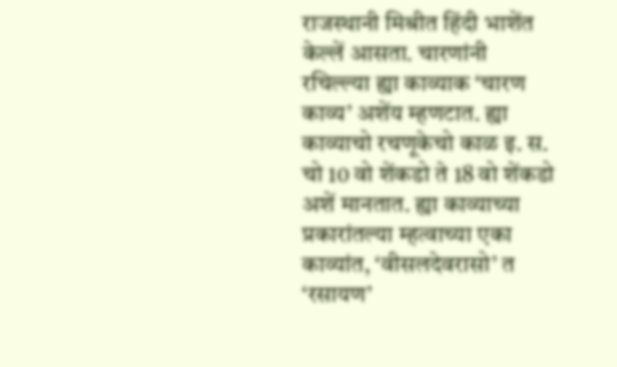राजस्थानी मिश्रीत हिंदी भाशेंत केल्लें आसता. चारणांनी रचिल्ल्या ह्या काव्याक ‘चारण काव्य’ अशेंय म्हणटात. ह्या काव्याचो रचणूकेचो काळ इ. स. चो 10 वो शेंकडो ते 18 वो शेंकडो अशें मानतात. ह्या काव्याच्या प्रकारांतल्या म्हत्वाच्या एका काव्यांत, ‘वीसलदेवरासो’ त ‘रसायण’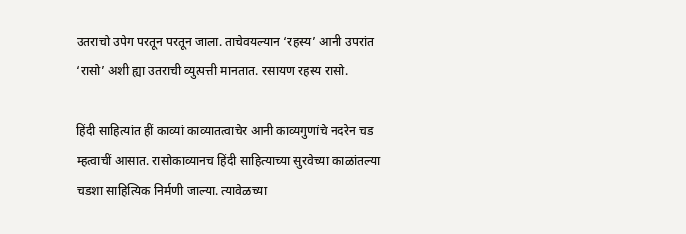उतराचो उपेग परतून परतून जाला. ताचेवयल्यान ‘रहस्य’ आनी उपरांत ‘रासो’ अशी ह्या उतराची व्युत्पत्ती मानतात. रसायण रहस्य रासो.

हिंदी साहित्यांत हीं काव्यां काव्यातत्वाचेर आनी काव्यगुणांचे नदरेन चड म्हत्वाचीं आसात. रासोकाव्यानच हिंदी साहित्याच्या सुरवेच्या काळांतल्या चडशा साहित्यिक निर्मणी जाल्या. त्यावेळच्या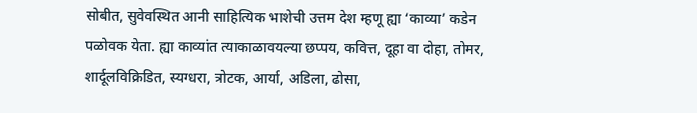सोबीत, सुवेवस्थित आनी साहित्यिक भाशेची उत्तम देश म्हणू ह्या ‘काव्या’ कडेन पळोवक येता. ह्या काव्यांत त्याकाळावयल्या छप्पय, कवित्त, दूहा वा दोहा, तोमर, शार्दूलविक्रिडित, स्यग्धरा, त्रोटक, आर्या, अडिला, ढोसा,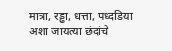मात्रा, रड्ढा, धत्ता, पध्दडिया अशा जायत्या छंदांचे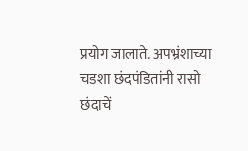प्रयोग जालाते. अपभ्रंशाच्या चडशा छंदपंडितांनी रासो छंदाचें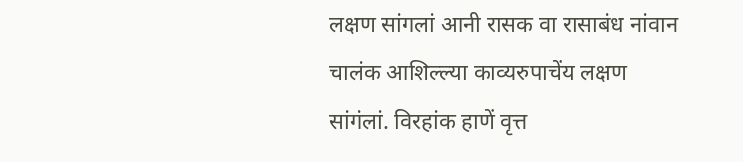लक्षण सांगलां आनी रासक वा रासाबंध नांवान चालंक आशिल्ल्या काव्यरुपाचेंय लक्षण सांगंलां. विरहांक हाणें वृत्त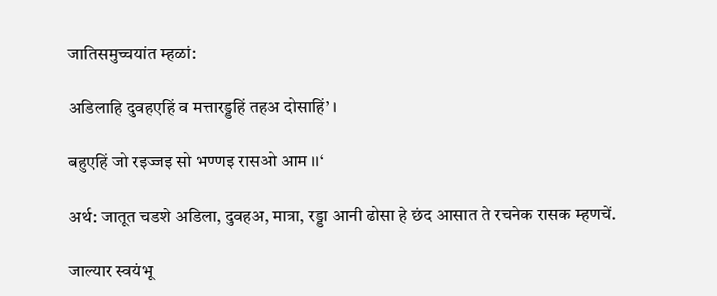जातिसमुच्चयांत म्हळां:

अडिलाहि दुवहएहिं व मत्तारड्डहिं तहअ दोसाहिं’ ।

बहुएहिं जो रइज्जइ सो भण्णइ रासओ आम ।।‘

अर्थ: जातूत चडशे अडिला, दुवहअ, मात्रा, रड्डा आनी ढोसा हे छंद आसात ते रचनेक रासक म्हणचें.

जाल्यार स्वयंभू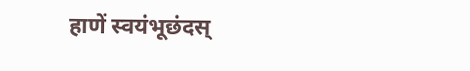हाणें स्वयंभूछंदस्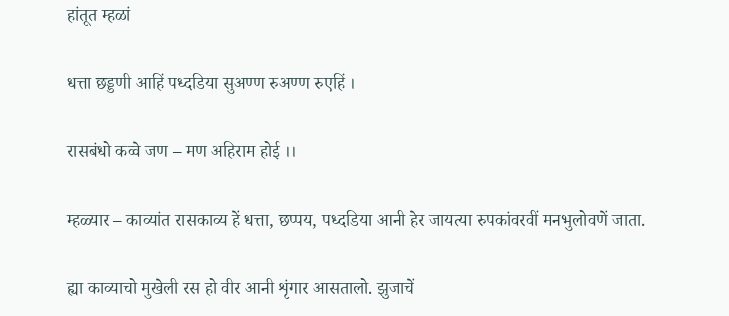हांतूत म्हळां

धत्ता छड्डणी आहिं पध्दडिया सुअण्ण रुअण्ण रुएहिं ।

रासबंधो कव्वे जण – मण अहिराम होई ।।

म्हळ्यार – काव्यांत रासकाव्य हें धत्ता, छप्पय, पध्दडिया आनी हेर जायत्या रुपकांवरवीं मनभुलोवणें जाता.

ह्या काव्याचो मुखेली रस हो वीर आनी शृंगार आसतालो. झुजाचें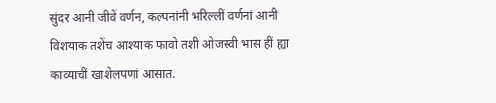सुंदर आनी जीवें वर्णन, कल्पनांनी भरिल्लीं वर्णनां आनी विशयाक तशेंच आश्याक फावो तशी ओजस्वी भास हीं ह्या काव्याचीं खाशेलपणां आसात.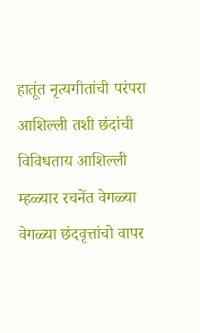हातूंत नृत्यगीतांची परंपरा आशिल्ली तशी छंदांची विविधताय आशिल्ली म्हळ्यार रचनेंत वेगळ्या वेगळ्या छंदवृत्तांचो वापर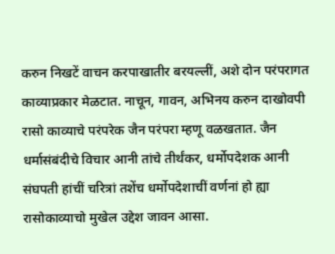करुन निखटें वाचन करपाखातीर बरयल्लीं, अशे दोन परंपरागत काव्याप्रकार मेळटात. नाचून, गावन, अभिनय करुन दाखोवपी रासो काव्याचे परंपरेक जैन परंपरा म्हणू वळखतात. जैन धर्मासंबंदीचे विचार आनी तांचे तीर्थंकर, धर्मोपदेशक आनी संघपती हांचीं चरित्रां तशेंच धर्मोपदेशाचीं वर्णनां हो ह्या रासोकाव्याचो मुखेल उद्देश जावन आसा.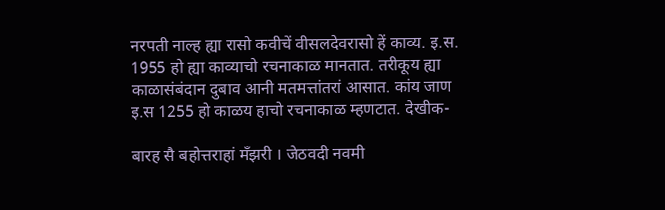नरपती नाल्ह ह्या रासो कवीचें वीसलदेवरासो हें काव्य. इ.स. 1955 हो ह्या काव्याचो रचनाकाळ मानतात. तरीकूय ह्या काळासंबंदान दुबाव आनी मतमत्तांतरां आसात. कांय जाण इ.स 1255 हो काळय हाचो रचनाकाळ म्हणटात. देखीक-

बारह सै बहोत्तराहां मँझरी । जेठवदी नवमी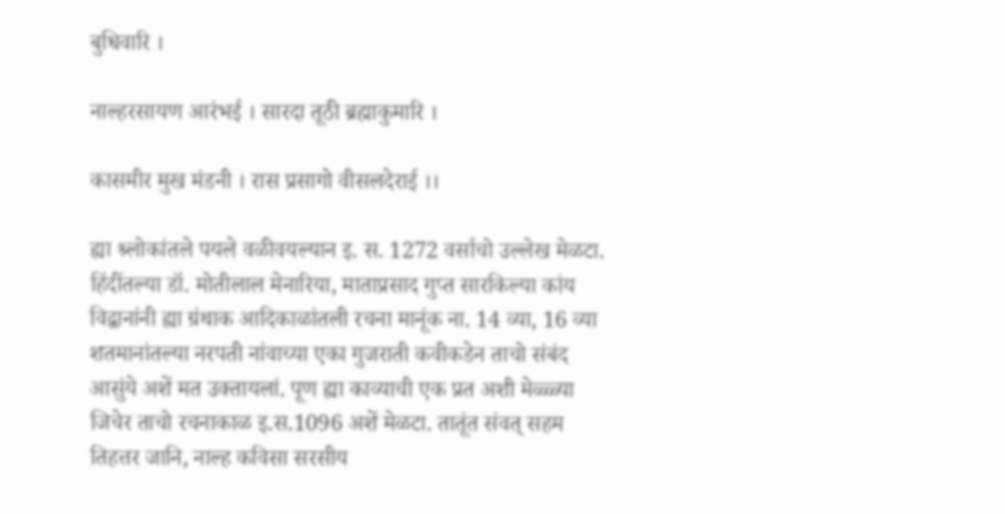बुधिवारि ।

नाल्हरसायण आरंभई । सारदा तूठी ब्रह्माकुमारि ।

कासमीर मुख मंडनी । रास प्रसागो वीसलदेराई ।।

ह्या श्र्लोकांतले पयले वळीवयल्यान इ. स. 1272 वर्साचो उल्लेख मेळटा. हिंदींतल्या डॉ. मोतीलाल मेनारिया, माताप्रसाद गुप्त सारकिल्या कांय विद्वानांनी ह्या ग्रंथाक आदिकाळांतली रचना मानूंक ना. 14 व्या, 16 व्या शतमानांतल्या नरपती नांवाच्या एका गुजराती कवीकडेन ताचो संबंद आसुंये अशें मत उक्तायलां. पूण ह्या काव्याची एक प्रत अशी मेळ्ळ्या जिचेर ताचो रचनाकाळ इ.स.1096 अशें मेळटा. तातूंत संवत् सहम तिहत्तर जानि, नाल्ह कविसा सरसीय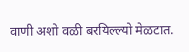वाणी अशो वळी बरयिल्ल्यो मेळटात.